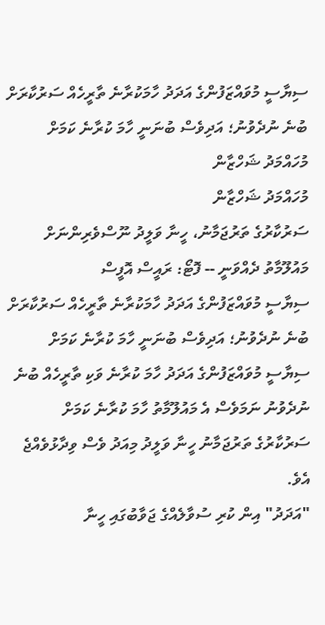ސިޔާސީ މުވައްޒަފުންގެ އަދަދު ހާމަކުރާނެ ތާރީހެއް ސަރުކާރަށް ބުނެ ނުދެވުނު؛ އަދިވެސް ބުނަނީ ހާމަ ކުރާނެ ކަމަށް
މުހައްމަދު ޝަހްޒާން
މުހައްމަދު ޝަހްޒާން
ސަރުކާރުގެ ތަރުޖަމާނު، ހީނާ ވަލީދު ނޫސްވެރިންނަށް މައުލޫމާތު ދެއްވަނީ -- ފޮޓޯ: ރައީސް އޮފީސް
ސިޔާސީ މުވައްޒަފުންގެ އަދަދު ހާމަކުރާނެ ތާރީހެއް ސަރުކާރަށް ބުނެ ނުދެވުނު؛ އަދިވެސް ބުނަނީ ހާމަ ކުރާނެ ކަމަށް
ސިޔާސީ މުވައްޒަފުންގެ އަދަދު ހާމަ ކުރާނެ ވަކި ތާރީހެއް ބުނެ ނުދެވުނު ނަމަވެސް އެ މައުލޫމާތު ހާމަ ކުރާނެ ކަމަށް ސަރުކާރުގެ ތަރުޖަމާނު ހީނާ ވަލީދު މިއަދު ވެސް ވިދާޅުވެއްޖެ އެވެ.
"އަދަދު" އިން ކުރި ސުވާލެއްގެ ޖަވާބުގައި ހީނާ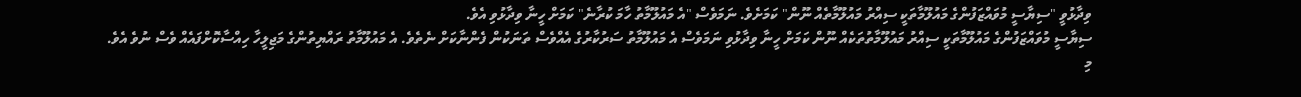ވިދާޅުވީ "ސިޔާސީ މުވައްޒަފުންގެ މައުލޫމާތަކީ ސިއްރު މައުލޫމާތެއް ނޫން" ކަމަށެވެ. ނަމަވެސް "އެ މައުލޫމާތު ހާމަ ކުރާނެ" ކަމަށް ހީނާ ވިދާޅުވި އެވެ.
ސިޔާސީ މުވައްޒަފުންގެ މައުލޫމާތަކީ ސިއްރު މައުލޫމާތުތަކެއް ނޫން ކަމަށް ހީނާ ވިދާޅުވި ނަމަވެސް އެ މައުލޫމާތު ސަރުކާރުގެ އެއްވެސް ތަނަކުން ފެންނާކަށް ނެތެވެ. އެ މައުލޫމާތު ރައްޔިތުންގެ މަޖިލީހާ ހިއްސާކޮށްފައެއް ވެސް ނުވެ އެވެ.
މި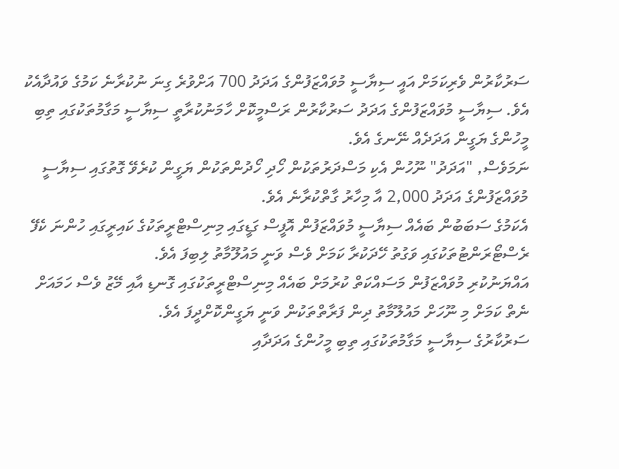ސަރުކާރުން ވެރިކަމަށް އައީ ސިޔާސީ މުވައްޒަފުންގެ އަދަދު 700 އަށްވުރެ ގިނަ ނުކުރާނެ ކަމުގެ ވައުދާއެކު އެވެ. ސިޔާސީ މުވައްޒަފުންގެ އަދަދު ސަރުކާރުން ރަސްމީކޮށް ހާމަނުކުރާތީ ސިޔާސީ މަގާމުތަކުގައި ތިބި މީހުންގެ ޔަގީން އަދަދެއް ނޭނގެ އެވެ.
ނަމަވެސް, "އަދަދު" ނޫހުން އެކި މަސްދަރުތަކުން ހޯދި ހޯދުންތަކުން ޔަގީން ކުރެވޭ ގޮތުގައި ސިޔާސީ މުވައްޒަފުންގެ އަދަދު 2,000 އާ މިހާރު ގާތްކުރާނެ އެވެ.
އެކަމުގެ ސަބަބުން ބައެއް ސިޔާސީ މުވައްޒަފުން އޮފީސް ގަޑީގައި މިނިސްޓްރީތަކުގެ ކައިރީގައި ހުންނަ ކެފޭ ރެސްޓޯރަންޓުތަކުގައި ވަގުތު ހޭދަކުރާ ކަމަށް ވެސް ވަނީ މައުލޫމާތު ލިބިފަ އެވެ.
އައްޔަނުކުރި މުވައްޒަފުން މަސައްކަތް ކުރުމަށް ބައެއް މިނިސްޓްރީތަކުގައި ގޮނޑި އާއި މޭޒު ވެސް ހަމައަށް ނެތް ކަމަށް މި ނޫހަށް މައުލޫމާތު ދިން ފަރާތްތަކުން ވަނީ ޔަގީންކޮށްދީފަ އެވެ.
ސަރުކާރުގެ ސިޔާސީ މަގާމުތަކުގައި ތިބި މީހުންގެ އަދަދާއި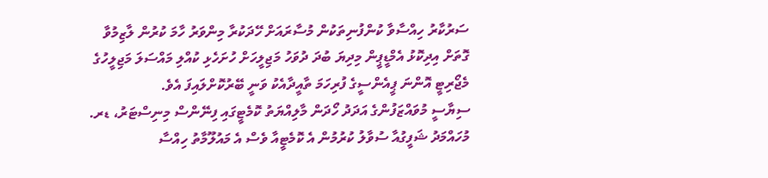ސަރުކާރު ހިއްސާވާ ކުންފުނިތަކުން މުސާރައަށް ހޭދަކުރާ މިންވަރު ހާމަ ކުރުން ލާޒިމުވާ ގޮތަށް އިދިކޮޅު އެމްޑީޕީން މިދިޔަ ބުދަ ދުވަހު މަޖިލީހަށް ހުށަހެޅި ކުއްލި މައްސަލަ މަޖިލީހުގެ މެޖޯރިޓީ އޮންނަ ޕީއެންސީގެ ފުރިހަމަ ތާއީދާއެކު ވަނީ ބޭރުކޮށްލައިފަ އެވެ.
ސިޔާސީ މުވައްޒަފުންގެ އަދަދު ހޯދަން މާލިއްޔަތު ކޮމެޓީގައި ފިނޭންސް މިނިސްޓަރު، ޑރ. މުހައްމަދު ޝަފީގުއާ ސުވާލު ކުރުމުން އެ ކޮމެޓީއާ ވެސް އެ މައުލޫމާތު ހިއްސާ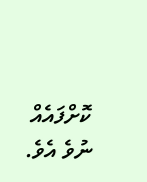ކޮށްފައެއް ނުވެ އެވެ.